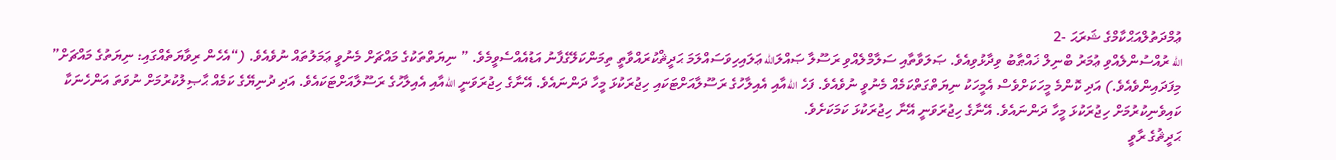ޢުމްދަތުލްއަޙްކާމްގެ ޝަރަޙަ -2
الله ރުއްސުންލެއްވި ޢުމަރު ބްނިލް ޚައްޠާބު ވިދާޅުވިއެވެ. ޞަލަވާތާއި ސަލާމްލެއްވި ރަސޫލާ ޞައްލަالله ޢަލައިހިވަސައްލަމަ ޙަދީޘްކުރައްވާތީ ތިމަންކަލޭގެފާނު އަޑުއެއްސެވީމެވެ. ” ނިޔަތްތަކުގެ މައްޗަށް މެނުވީ ޢަމަލުތައް ނުވެއެވެ. (“އެހެން ރިވާޔަތެއްގައި: ނިޔަތުގެ މައްޗަށް” މިފަދައިންވެއެވެ.) އަދި ކޮންމެ މީހަކަށްވެސް އެމީހަކު ނިޔަތްގަތްކަމެއް މެނުވީ ނުވެއެވެ. ފަހެ اللهއާއި އެއިލާހުގެ ރަސޫލާއަށްޓަކައި ހިޖުރަކުޅަ މީހާ ދަންނައެވެ. އޭނާގެ ހިޖުރަވަނީ اللهއާއި އެއިލާހުގެ ރަސޫލާއަށްޓަކައެވެ. އަދި ދުނިޔޭގެ ކަމެއް ޙާޞިލުކުރުމަށް ނުވަތަ އަންހެނަކާ ކައިވެނިކުރުމަށް ހިޖުރަކުޅަ މީހާ ދަންނައެވެ. އޭނާގެ ހިޖުރަވަނީ އޭނާ ހިޖުރަކުޅަ ކަމަކަށެވެ.
ޙަދީޘުގެ ރާވީ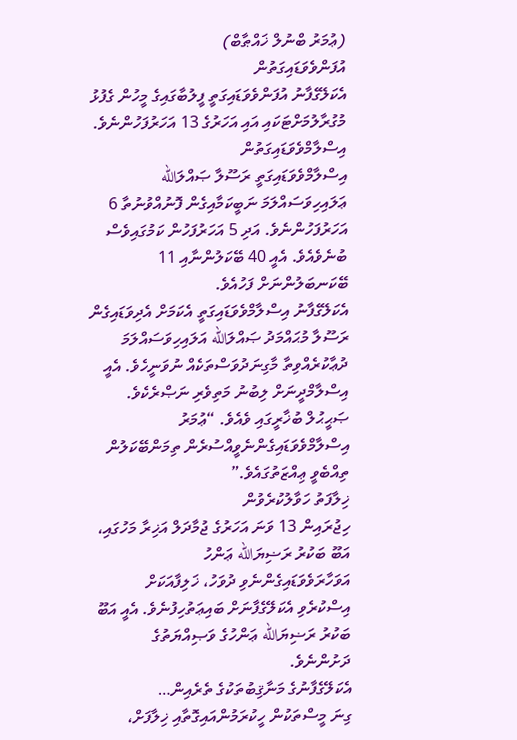(ޢުމަރު ބްނުލް ޚައްޠާބް)
އުފަންވެވަޑައިގަތުން
އެކަލޭގެފާނު އުފަންވެވަޑައިގަތީ ފީލުބާގައިގެ މީހުން ގެފުޅު މުގުރާލުމަށްޓަކައި އައި އަހަރުގެ 13 އަހަރުފަހުންނެވެ.
އިސްލާމްވެވަޑައިގަތުން
އިސްލާމްވެވަޑައިގަތީ ރަސޫލާ ޞައްލަالله ޢަލައިހިވަސައްލަމަ ނަބީކަމާއިގެން ފޮނުއްވުނުތާ 6 އަހަރުފަހުންނެވެ. އަދި 5 އަހަރުފަހުން ކަމުގައިވެސް ބުނެވެއެވެ. އެއީ 40 ބޭކަލުންނާއި 11 ބޭކަނބަލުންނަށް ފަހުއެވެ.
އެކަލޭގެފާނު އިސްލާމްވެވަޑައިގަތީ އެކަމަށް އެދިވަޑައިގެން ރަސޫލާ މުޙައްމަދު ޞައްލަالله އަލައިހިވަސައްލަމަ ދުޢާކުރެއްވިތާ މާގިނަދުވަސްތަކެއް ނުވަނީހެވެ. އެއީ އިސްލާމްދީނަށް ލިބުނު މަތިވެރި ނަޞްރެކެވެ. ޞަޙީޙުލް ބުޚާރީގައި ވެއެވެ. “ޢުމަރު އިސްލާމްވެވަޑައިގެންނެވީއްސުރެން ތިމަންބޭކަލުން ތިއްބެވީ ޢިއްޒަތުގައެވެ.”
ޚިލާފަތު ހަވާލުކުރެވުން
ހިޖުރައިން 13 ވަނަ އަހަރުގެ ޖުމާދަލް އަޚިރާ މަހުގައި، އަބޫ ބަކުރު ރަޟިޔަالله ޢަންހު އަވަހާރަވެވަޑައިގެންނެވި ދުވަހު، ޚަލިފާއަކަށް އިސްކުރެވި އެކަލޭގެފާނަށް ބައިޢަތުހިފުނެވެ. އެއީ އަބޫ ބަކުރު ރަޟިޔަالله ޢަންހުގެ ވަޞިއްޔަތުގެ ދަށުންނެވެ.
އެކަލޭގެފާނުގެ މަނާޤިބުތަކުގެ ތެރެއިން…
ގިނަ މީސްތަކުން ހީކުރަމުންއައިގޮތާއި ޚިލާފަށް،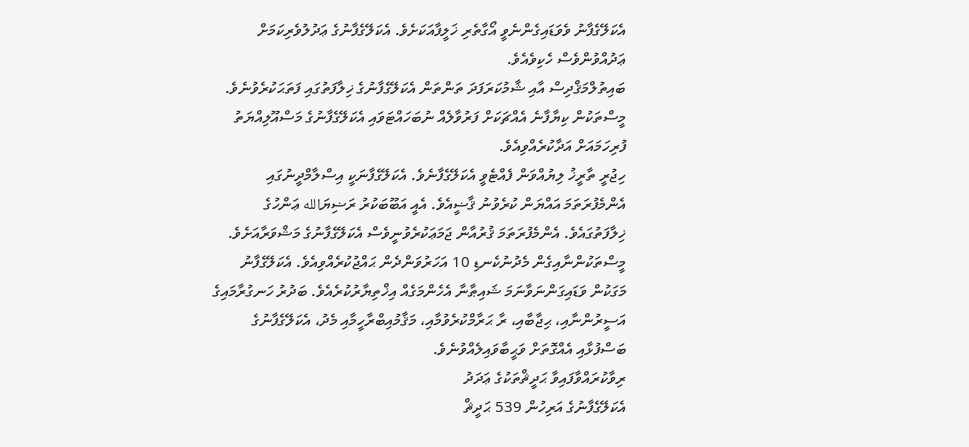އެކަލޭގެފާނު ވެވަޑައިގެންނެވީ އޯގާތެރި ޚަލީފާއަކަށެވެ. އެކަލޭގެފާނުގެ ޢަދުލުވެރިކަމަށް ޢަދުއްވުންވެސް ހެކިވެއެވެ.
ބައިތުލްމަޤްދިސް އާއި ޝާމުކަރަފަދަ ތަންތަން އެކަލޭގެފާނުގެ ޚިލާފަތުގައި ފަތަޙަކުރެވުނެވެ. މީސްތަކުން ކިޔާފާނެ އެއްޗަކަށް ފަރުވާލެއް ނުބަހައްޓަވައި އެކަލޭގެފާނުގެ މަސްއޫލިއްޔަތު ފުރިހަމައަށް އަދާކުރެއްވިއެވެ.
ހިޖުރީ ތާރީޚު ލިޔުއްވަން ފެއްޓެވީ އެކަލޭގެފާނެވެ. އެކަލޭގެފާނަކީ އިސްލާމްދީނުގައި އެންމެފުރަތަމަ އައްޔަން ކުރެވުނު ޤާޟީއެވެ. އެއީ އަބޫބަކުރު ރަޟިޔަالله ޢަންހުގެ ޚިލާފަތުގައެވެ. އެންމެފުރަތަމަ ޤުރުއާން ޖަމަޢަކުރެވުނީވެސް އެކަލޭގެފާނުގެ މަޝްވަރާއަށެވެ. މީސްތަކުންނާއިގެން މެދުނުކެނޑި 10 އަހަރުވަންދެން ޙައްޖުކުރެއްވިއެވެ. އެކަލޭގެފާނު މަގަކުން ވަޑައިގަންނަވާނަމަ ޝައިޠާނާ އެހެންމަގެއް އިޚްތިޔާރުކުރެއެވެ. ބަދުރު ހަނގުރާމައިގެ އަސީރުންނާއި، ޙިޖާބާއި، ރާ ޙަރާމްކުރެވުމާއި، މަޤާމުއިބްރާހީމާއި މެދު، އެކަލޭގެފާނުގެ ބަސްފުޅާއި އެއްގޮތަށް ވަޙީބާވައިލެއްވުނެވެ.
ރިވާކުރައްވާފައިވާ ޙަދީޘްތަކުގެ ޢަދަދު
އެކަލޭގެފާނުގެ އަރިހުން 539 ޙަދީޘް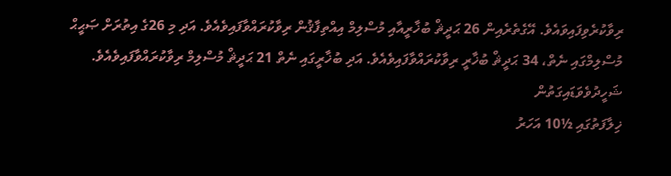ރިވާކުރެވިފައިވައެވެ. އޭގެތެރެއިން 26 ޙަދީޘް ބުޚާރީއާއި މުސްލިމް އިއްތިފާޤުން ރިވާކުރައްވާފައިވެއެވެ. އަދި މި 26ގެ އިތުރަށް ޞަޙީޙް މުސްލިމްގައި ނެތް، 34 ޙަދީޘް ބުޚާރީ ރިވާކުރައްވާފައިވެއެވެ. އަދި ބުޚާރީގައި ނެތް 21 ޙަދީޘް މުސްލިމް ރިވާކުރައްވާފައިވެއެވެ.
ޝަހީދުވެވަޑައިގަތުން
ޚިލާފަތުގައި ½10 އަހަރު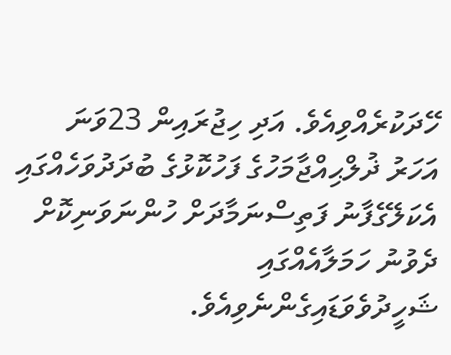ހޭދަކުރެއްވިއެވެ. އަދި ހިޖުރައިން 23ވަނަ އަހަރު ޛުލްޙިއްޖާމަހުގެ ފަހުކޮޅުގެ ބުދަދުވަހެއްގައި އެކަލޭގެފާނު ފަތިސްނަމާދަށް ހުންނަވަނިކޮށް ދެވުނު ހަމަލާއެއްގައި ޝަހީދުވެވަޑައިގެންނެވިއެވެ.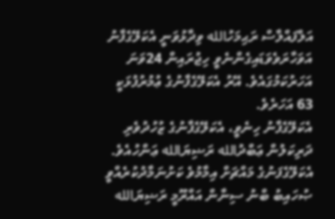އަލްފައްލާސް ރަޙިމަހުالله ވިދާޅުވަނީ އެކަލޭގެފާނު އަވަހާރަވެވަޑައިގެންނެވީ ހިޖުރައިން 24ވަނަ އަހަރުކަމުގައެވެ. އޭރު އެކަލޭގެފާނުގެ ޢުމުރުފުޅަކީ 63 އަހަރެވެ.
އެކަލޭގެފާނު ހިނެވީ، އެކަލޭގެފާނުގެ ޒުހުދުވެރި ދަރިކަލުން ޢަބްދުالله ރަޟިޔަالله ޢަންހުއެވެ. އެކަލޭގެފަނުގެ މައްޗަށް އިމާމުވެ ކަށުނަމާދުކުރެއްވީ ޞުހައިބު ބްނު ސިނާން އައްރޫމީ ރަޟިޔަالله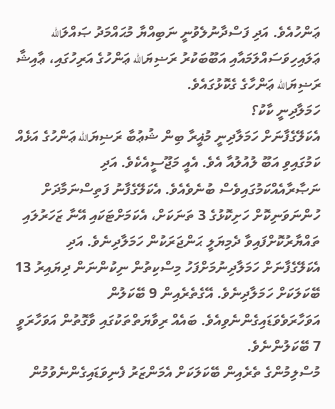ޢަންހުއެވެ. އަދި ފަސްދާނުލެވުނީ ނަބިއްޔާ މުޙައްމަދު ޞައްލަالله ޢަލައިހިވަސައްލަމައާއި އަބޫބަކުރު ރަޟިޔަالله ޢަންހުގެ އަރިހުގައި، ޢާއިޝާ ރަޟިޔަالله ޢަންހާގެ ގެކޮޅުގައެވެ.
ހަމަލާދިނީ ކާކު؟
އެކަލޭގެފާނަށް ހަމަލާދިނީ މުޣީރާ ބިން ޝުޢުބާ ރަޟިޔަالله ޢަންހުގެ އަޅެއް ކަމުގައިވި އަބޫ ލުއުލުއާ އެވެ. އެއީ މަޖޫސީއެކެވެ. އަދި ނަޞާރާއެއްކަމުގައިވެސް ބުނެވެއެވެ. އެކަލޭގެފާނު ފަތިސްނަމާދަށް ހުންނަވަނިކޮށް ހަށިކޮޅުގެ 3 ތަނަކަށް، އެކަމަށްޓަކައި އޭނާ ޒަހަރުލައި ތައްޔާރުކޮށްފައިވާ ދެމިޔަލީ ޙަންޖަރަކުން ހަމަލާދިނެވެ. އަދި އެކަލޭގެފާނަށް ހަމަލާދިނުމަށްފަހު މިސްކިތުން ނިކުންނަން ދިޔައިރު 13 ބޭކަލަކަށް ހަމަލާދިނެވެ. އޭގެތެރެއިން 9 ބޭކަލުން އަވަހާރަވެވަޑައިގެންނެވިއެވެ. ބައެއް ރިވާޔަތްތަކުގައި ވާގޮތުން އަވަހާރަވީ 7 ބޭކަލުންނެވެ.
މުސްލިމުންގެ ތެރެއިން ބޭކަލަކަށް އެމަންޒަރު ފެނިވަޑައިގެންނެވުމުން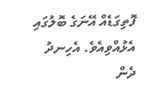ފޮތިގަޑެއް އޭނަގެ ބޮލުގައި އެޅުއްވިއެވެ. އެހިނދު ދެން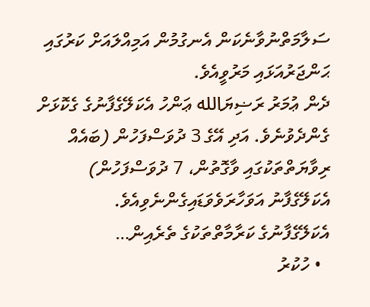ސަލާމަތްނުވާނެކަން އެނގުމުން އަމިއްލައަށް ކަރުގައި ޙަންޖަރުއަޅައި މަރުވީއެވެ.
ދެން ޢުމަރު ރަޟިޔަالله ޢަންހު އެކަލޭގެފާނުގެ ގެކޮޅަށް ގެންދެވުނެވެ. އަދި އޭގެ 3 ދުވަސްފަހުން (ބައެއް ރިވާޔަތްތަކުގައި ވާގޮތުން، 7 ދުވަސްފަހުން) އެކަލޭގެފާނު އަވަހާރަވެވަޑައިގެންނެވިއެވެ.
އެކަލޭގެފާނުގެ ކަރާމާތްތަކުގެ ތެރެއިން…
  • ހުކުރު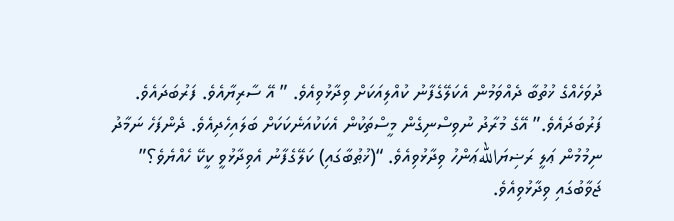ދުވަހެއްގެ ޚުތުބާ ދެއްވަމުން އެކަލޭގެފާނު ކުއްލިއަކަށް ވިދާޅުވިއެވެ. ” އޭ ސާރިޔާއެވެ. ފަރުބަދައެވެ. ފަރުބަދައެވެ.” އޭގެ މުރާދު ނުވިސްނިގެން މީސްތަކުން އެކަކުއަނެކަކަށް ބަލައިހެދިއެވެ. ދެންފަހެ ނަމާދު ނިމުމުން ޢަލީ ރަޟިޔަاللهޢަންހު ވިދާޅުވިއެވެ. “(ޚުޠުބާގައި) ކަލޭގެފާނު އެވިދާޅުވީ ކީކޭ ހެއްޔެވެ؟” ޖަވާބުގައި ވިދާޅުވިއެވެ.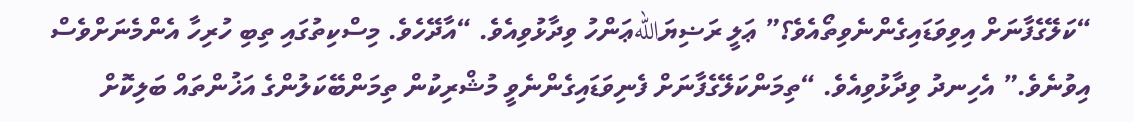“ކަލޭގެފާނަށް އިވިވަޑައިގެންނެވިތޯއެވެ؟” ޢަލީ ރަޟިޔަاللهޢަންހު ވިދާޅުވިއެވެ. “އާދޭހެވެ. މިސްކިތުގައި ތިބި ހުރިހާ އެންމެނަށްވެސް އިވުނެވެ.” އެހިނދު ވިދާޅުވިއެވެ. “ތިމަންކަލޭގެފާނަށް ފެނިވަޑައިގެންނެވީ މުޝްރިކުން ތިމަންބޭކަލުންގެ އަޚުންތައް ބަލިކޮށް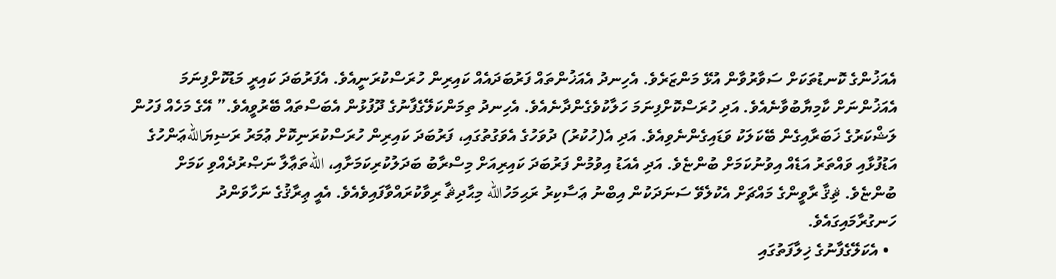އެއަޚުންގެ ކޮނޑުތަކަށް ސަވާރުވާން އުޅޭ މަންޒަރެވެ. އެހިނދު އެއަޚުންތައް ފަރުބަދައެއް ކައިރިން ހުރަސްކުރަނީއެވެ. އެފަރުބަދަ ކައިރީ މަޑުކޮށްފިނަމަ އެއަޚުންނަށް ކާމިޔާބުވާނެއެވެ. އަދި ހުރަސްކޮށްފިނަމަ ހަލާކުވެގެންދާނެއެވެ. އެހިނދު ތިމަންކަލޭގެފާނުގެ ދޫފުޅުން އެބަސްތައް ބޭރުވީއެވެ.” އޭގެ މަހެއް ފަހުން ލަޝްކަރުގެ ޚަބަރާއިގެން ބޭކަލަކު ވަޑައިގެންނެވިއެވެ. އަދި އެ(ހުކުރު) ދުވަހުގެ އެވަގުތުގައި، ފަރުބަދަ ކައިރިން ހުރަސްކުރަނިކޮށް ޢުމަރު ރަޟިޔަاللهޢަންހުގެ އަޑުފުޅާއި ވައްތަރު އަޑެއް އިވުނުކަމަށް ބުންޏެވެ. އަދި އެއަޑު އިވުމުން ފަރުބަދަ ކައިރިއަށް މިސްރާބު ބަދަލުކުރިކަމަށާއި، اللهތަޢާލާ ނަޞްރުދެއްވި ކަމަށް ބުންޏެވެ. ޘިޤާ ރާވީންގެ މައްޗަށް އެކުލެވޭ ސަނަދަކުން އިބްނު ޢަސާކިރު ރަޙިމަހުالله މިޙާދިޘާ ރިވާކުރައްވާފައިވެއެވެ. އެއީ ޢިރާޤުގެ ނަހާވަންދު ހަނގުރާމައިގައެވެ.
  • އެކަލޭގެފާނުގެ ޚިލާފަތުގައި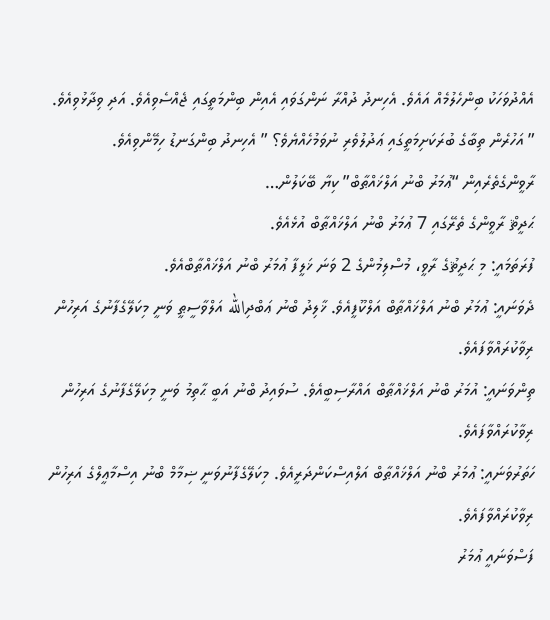އެއްދުވަހަކު ބިންހެލުމެއް އައެވެ. އެހިނދު ދުއްރާ ނަންގަވައި އެއިން ބިންމަތީގައި ޖެއްސެވިއެވެ. އަދި ވިދާޅުވިއެވެ. ” އަހުރެން ތިބާގެ ބުރަކަށިމަތީގައި ޢަދުލުވެރި ނުވަމުހެއްޔެވެ؟ ” އެހިނދު ބިންގަނޑު ހިމޭންވިއެވެ.
ރާވީންގެތެރެއިން “ޢުމަރު ބްނު އަލްޚައްޠާބް” ކިޔާ ބޭކަލުން…
ޙަދީޘް ރާވީންގެ ތެރޭގައި 7 ޢުމަރު ބްނު އަލްޚައްޠާބް އުޅެއެވެ.
ފުރަތަމައީ: މި ޙަދީޘުގެ ރާވީ، މުސްލިމުންގެ 2 ވަނަ ޚަލީފާ ޢުމަރު ބްނު އަލްޚައްޠާބްއެވެ.
ދެވަނައީ: ޢުމަރު ބްނު އަލްޚައްޠާބް އަލްކޫފީއެވެ. ޚާލިދު ބްނު ޢަބްދިالله އަލްވާސީޠީ ވަނީ މިކަލޭގެފާނުގެ އަރިހުން ރިވާކުރައްވާފައެވެ.
ތިންވަނައީ: އުމަރު ބްނު އަލްޚައްޠާބް އައްރާސިބީއެވެ. ސުވައިދު ބްނު އަބީ ޙާތިމު ވަނީ މިކަލޭގެފާނުގެ އަރިހުން ރިވާކުރައްވާފައެވެ.
ހަތަރުވަނައީ: ޢުމަރު ބްނު އަލްޚައްޠާބް އަލްއިސްކަންދަރީއެވެ. މިކަލޭގެފާނުވަނީ ޟިމާމް ބްނު އިސްމާޢީލްގެ އަރިހުން ރިވާކުރައްވާފައެވެ.
ފަސްވަނައީ ޢުމަރު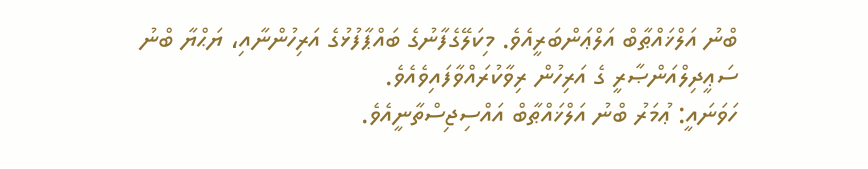ބްނު އަލްޚައްޠާބް އަލްޢަންބަރީއެވެ. މިކަލޭގެފާނުގެ ބައްޕާފުޅުގެ އަރިހުންނާއި، ޔަޙްޔާ ބްނު ސަޢީދިލްއަންޞާރީ ގެ އަރިހުން ރިވާކުރައްވާފައިވެއެވެ.
ހަވަނައީ: ޢުމަރު ބްނު އަލްޚައްޠާބް އައްސިޖިސްތާނީއެވެ.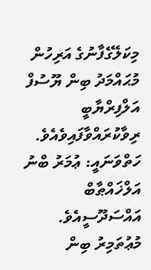މިކަލޭގެފާނުގެ އަރިހުން މުޙައްމަދު ބިން ޔޫސުފް އަލްފިރްޔާބީ ރިވާކުރައްވާފައިވެއެވެ.
ހަތްވަނައީ: ޢުމަރު ބްނު އަލްޚައްޠާބް އައްސަދޫސީއެވެ. މުޢުތަމިރު ބިން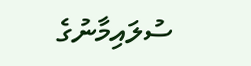ސުލައިމާނުގެ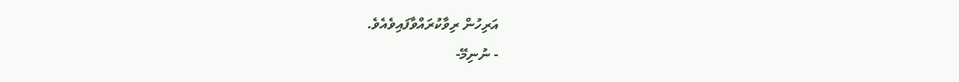އަރިހުން ރިވާކުރައްވާފައިވެއެވެ.
- ނުނިމޭ-